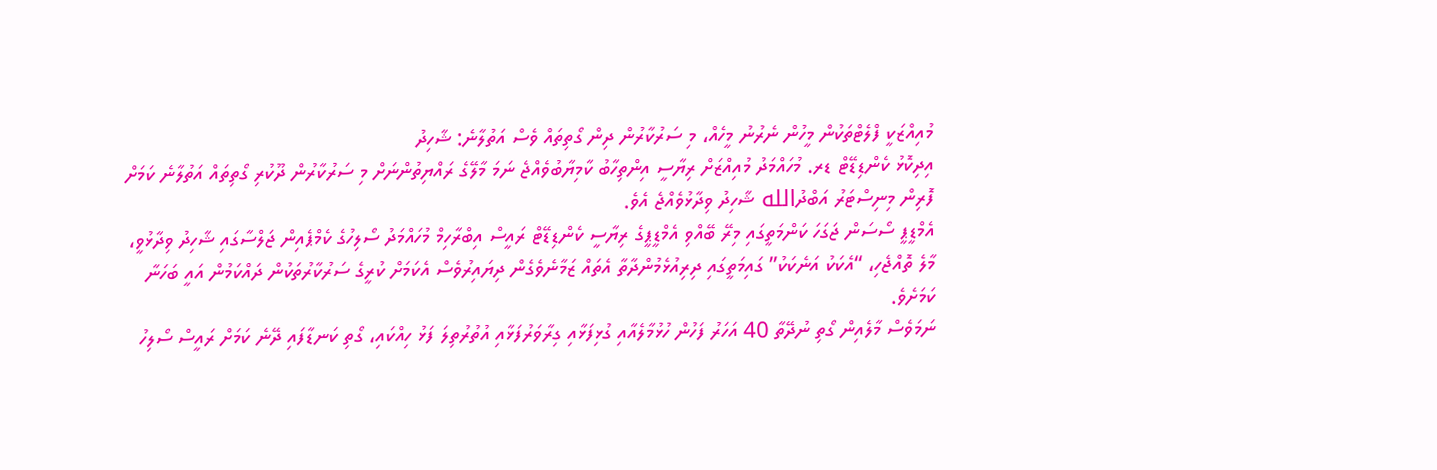މުއިއްޒަކީ ފްލެޓްތަކުން މީހުން ނެރުނު މީހެއް، މި ސަރުކާރުން ދިން ގޯތިތައް ވެސް އަތުލާނެ: ޝާހިދު
އިދިކޮޅު ކެންޑިޑޭޓް ޑރ. މުހައްމަދު މުއިއްޒަށް ރިޔާސީ އިންތިހާބު ކާމިޔާބުވެއްޖެ ނަމަ މާލޭގެ ރައްޔިތުންނަށް މި ސަރުކާރުން ދޫކުރި ގޯތިތައް އަތުލާނެ ކަމަށް ފޮރިން މިނިސްޓަރު އަބްދުالله ޝާހިދު ވިދާޅުވެއްޖެ އެވެ.
އެމްޑީޕީ ސޯސަން ޖަގަހަ ކަންމަތީގައި މިރޭ ބޭއްވި އެމްޑީޕީގެ ރިޔާސީ ކެންޑިޑޭޓް ރައީސް އިބްރާހިމް މުހައްމަދު ސޯލިހުގެ ކެމްޕެއިން ޖަލްސާގައި ޝާހިދު ވިދާޅުވީ، މާލެ ތޮއްޖެހި، “އެކަކު އަނެކަކު” ގައިމަތީގައި ދިރިއުޅެމުންދާތާ އެތައް ޒަމާނެވެގެން ދިޔައިރުވެސް އެކަމަށް ކުރީގެ ސަރުކާރުތަކުން ދައްކަމުން އައީ ބަހަނާ ކަމަށެވެ.
ނަމަވެސް މާލެއިން ގޯތި ނުދޭތާ 40 އަހަރު ފަހުން ހުޅުމާލެއާއި ގުޅިފަޅާއި ގިރާވަރުފަޅާއި އުތުރުތިލަ ފަޅު ހިއްކައި، ގޯތި ކަނޑާފައި ދޭނެ ކަމަށް ރައީސް ސޯލިހު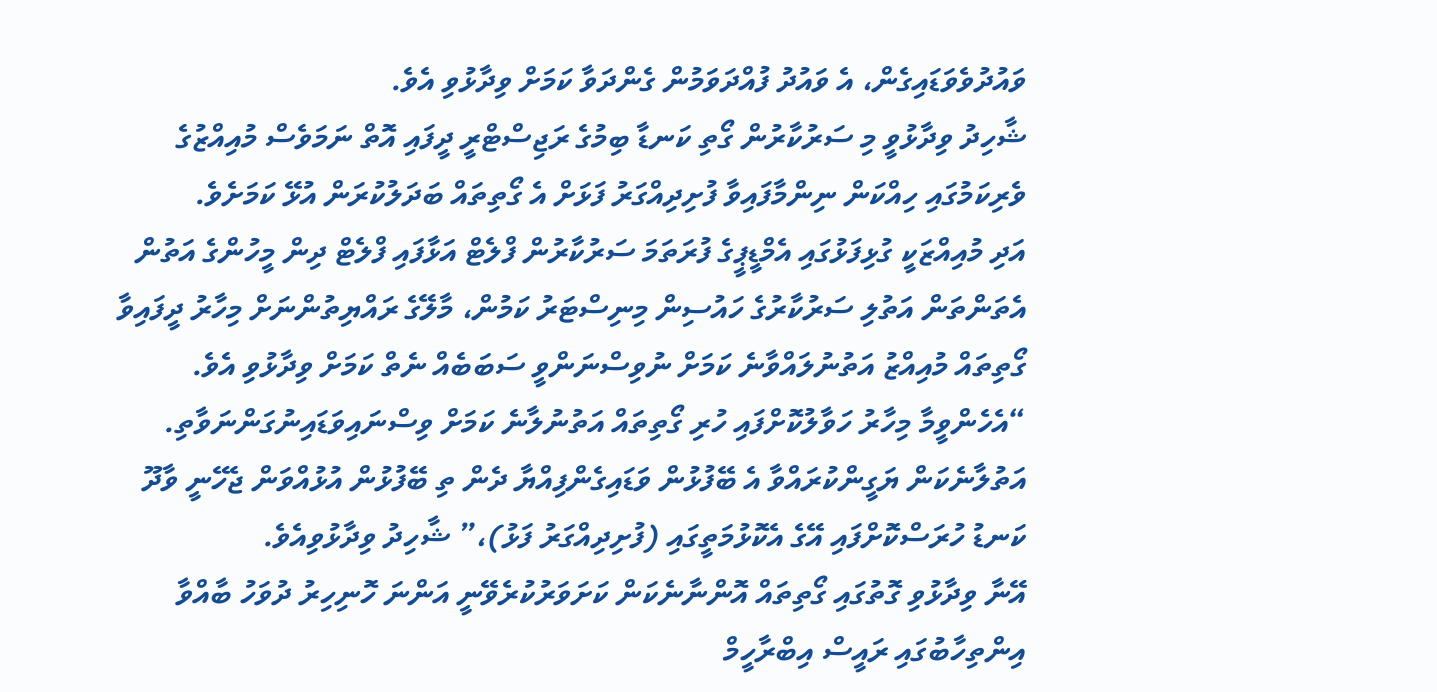ވައުދުވެވަޑައިގެން، އެ ވައުދު ފުއްދަވަމުން ގެންދަވާ ކަމަށް ވިދާޅުވި އެވެ.
ޝާހިދު ވިދާޅުވީ މި ސަރުކާރުން ގޯތި ކަނޑާ ބިމުގެ ރަޖިސްޓްރީ ދީފައި އޮތް ނަމަވެސް މުއިއްޒުގެ ވެރިކަމުގައި ހިއްކަން ނިންމާފައިވާ ފުށިދިއްގަރު ފަޅަށް އެ ގޯތިތައް ބަދަލުކުރަން އުޅޭ ކަމަށެވެ.
އަދި މުއިއްޒަކީ ގުޅިފަޅުގައި އެމްޑީޕީގެ ފުރަތަމަ ސަރުކާރުން ފްލެޓް އަޅާފައި ފްލެޓް ދިން މީހުންގެ އަތުން އެތަންތަން އަތުލި ސަރުކާރުގެ ހައުސިން މިނިސްޓަރު ކަމުން، މާލޭގެ ރައްޔިތުންނަށް މިހާރު ދީފައިވާ ގޯތިތައް މުއިއްޒު އަތުނުލައްވާނެ ކަމަށް ނުވިސްނަންވީ ސަބަބެއް ނެތް ކަމަށް ވިދާޅުވި އެވެ.
“އެހެންވީމާ މިހާރު ހަވާލުކޮށްފައި ހުރި ގޯތިތައް އަތުނުލާނެ ކަމަށް ވިސްނައިވަޑައިނުގަންނަވާތި. އަތުލާނެކަން ޔަގީންކުރައްވާ އެ ބޭފުޅުން ވަޑައިގެންފިއްޔާ ދެން ތި ބޭފުޅުން އުޅުއްވަން ޖެހޭނީ ވާދޫ ކަނޑު ހުރަސްކޮށްފައި އޭގެ އެކޮޅުމަތީގައި (ފުށިދިއްގަރު ފަޅު)،” ޝާހިދު ވިދާޅުވިއެވެ.
އޭނާ ވިދާޅުވި ގޮތުގައި ގޯތިތައް އޮންނާނެކަން ކަށަވަރުކުރެވޭނީ އަންނަ ހޮނިހިރު ދުވަހު ބާއްވާ އިންތިހާބުގައި ރައީސް އިބްރާހީމް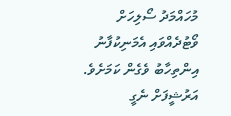މުހައްމަދު ސޯލިހަށް ވޯޓުދެއްވައި އެމަނިކުފާނު އިންތިހާބު ވެގެން ކަމަށެވެ.
އަރުޝީފަށް ނެގީ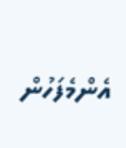އެންމެފަހުން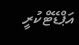އަޕްޑޭޓްކުރީ